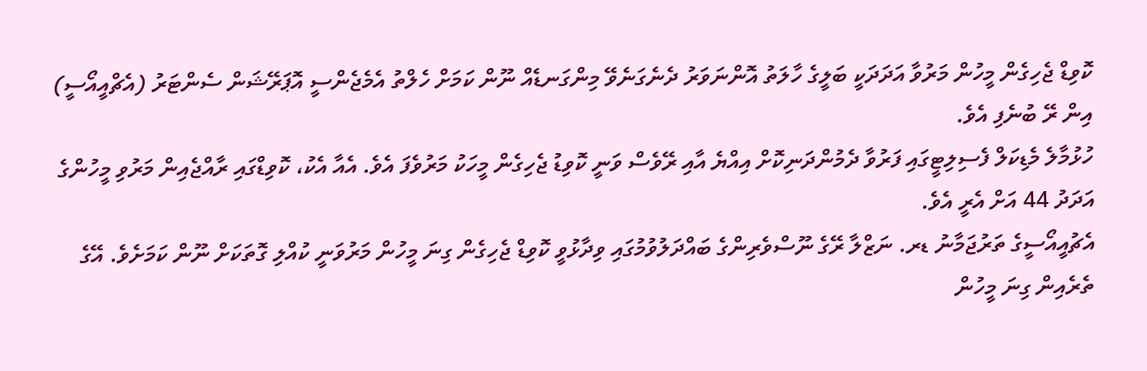ކޮވިޑް ޖެހިގެން މީހުން މަރުވާ އަދަދަކީ ބަލީގެ ހާލަތު އޮންނަވަރު ދެނެގަނެވޭ މިންގަނޑެއް ނޫން ކަމަށް ހެލްތު އެމެޖެންސީ އޮޕަރޭޝަން ސެންޓަރު (އެޗްއީއޯސީ) އިން ރޭ ބުނެފި އެވެ.
ހުޅުމާލެ މެޑިކަލް ފެސިލިޓީގައި ފަރުވާ ދެމުންދަނިކޮށް އިއްޔެ އާއި ރޭވެސް ވަނީ ކޮވިޑު ޖެހިގެން މީހަކު މަރުވެފަ އެވެ. އެއާ އެކު، ކޮވިޑްގައި ރާއްޖެއިން މަރުވި މީހުންގެ އަދަދު 44 އަށް އެރީ އެވެ.
އެޗުއީއޯސީގެ ތަރުޖަމާނު ޑރ. ނަޒްލާ ރޭގެ ނޫސްވެރިންގެ ބައްދަލުވުމުގައި ވިދާޅުވީ ކޮވިޑް ޖެހިގެން ގިނަ މީހުން މަރުވަނީ ކުއްލި ގޮތަކަށް ނޫން ކަމަށެވެ. އޭގެ ތެރެއިން ގިނަ މީހުން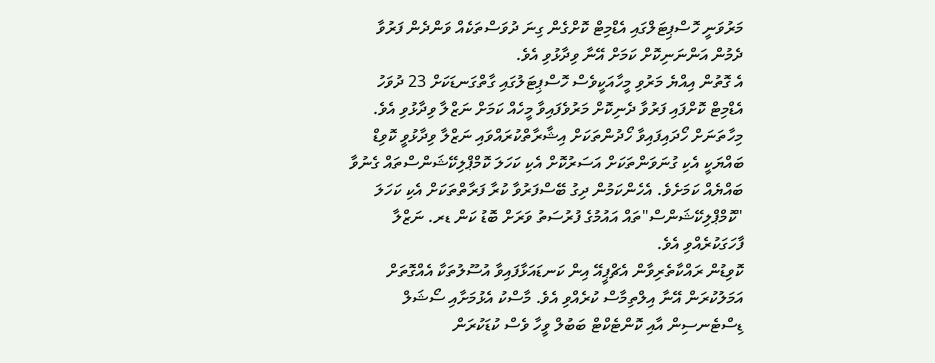މަރުވަނީ ހޮސްޕިޓަލްގައި އެޑްމިޓް ކޮށްގެން ގިނަ ދުވަސްތަކެއް ވަންދެން ފަރުވާ ދެމުން އަންނަނިކޮށް ކަމަށް އޭނާ ވިދާޅުވި އެވެ.
އެ ގޮތުން އިއްޔެ މަރުވި މީހާއަކީވެސް ހޮސްޕިޓަލުގައި ގާތްގަނޑަކަށް 23 ދުވަހު އެޑްމިޓް ކޮށްފައި ފަރުވާ ދެނިކޮށް މަރުވެފައިވާ މީހެއް ކަމަށް ނަޒްލާ ވިދާޅުވި އެވެ.
މިހާތަނަށް ހޯދައިފައިވާ ހޯދުންތަކަށް އިޝާރާތްކުރައްވައި ނަޒްލާ ވިދާޅުވީ ކޮވިޑް ބައްޔަކީ އެކި ގުނަވަންތަކަށް އަސަރުކޮށް އެކި ކަހަލަ ކޮމްޕްލިކޭޝަންސްތައް ގެނުވާ ބައްޔެއް ކަމަށެވެ. އެހެންކަމުން ދިގު ބޭސްފަރުވާ ކުރާ ފަރާތްތަކަށް އެކި ކަހަލަ "ކޮމްޕްލިކޭޝަންސް"ތައް އައުމުގެ ފުރުސަތު ވަރަށް ބޮޑު ކަން ޑރ. ނަޒްލާ ފާހަގަކުރެއްވި އެވެ.
ކޮވިޑުން ރައްކާތެރިވާން އެޗްޕީއޭ އިން ކަނޑައަޅާފައިވާ އުސޫލުތަކާ އެއްގޮތަށް އަމަލުކުރަން އޭނާ އިލްތިމާސް ކުރެއްވި އެވެ. މާސްކު އެޅުމަށާއި ސޯޝަލް ޑިސްޓެނސިން އާއި ކޮންޓެކްޓް ބަބުލް ވީހާ ވެސް ކުޑަކުރަން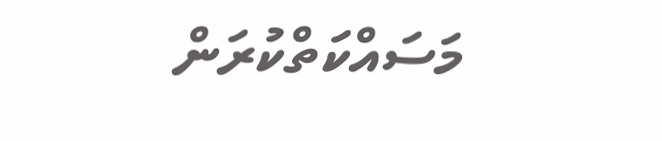މަސައްކަތްކުރަން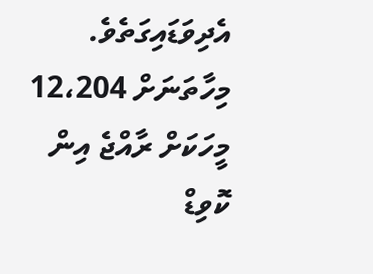އެދިވަޑައިގަތެވެ.
މިހާތަނަށް 12،204 މީހަކަށް ރާއްޖެ އިން ކޮވިޑް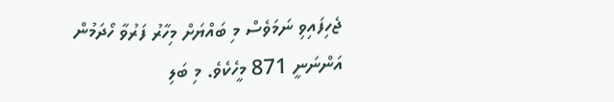ޖެހިފައިވި ނަމަވެސް މި ބައްޔަށް މިހާރު ފަރުވާ ހޯދަމުން އަންނަނީ 871 މީހެކެވެ. މި ބަލި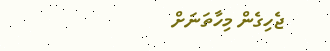ޖެހިގެން މިހާތަނަށް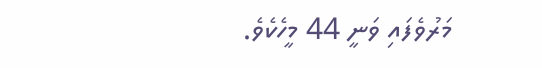މަރުވެފައި ވަނީ 44 މީހެކެވެ.